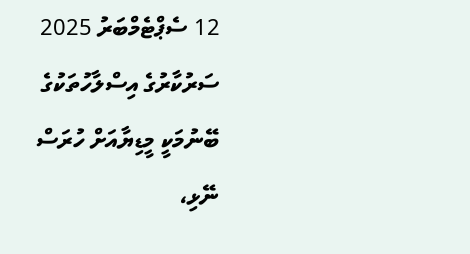12 ސެޕްޓެމްބަރު 2025
ސަރުކާރުގެ އިސްލާހުތަކުގެ ބޭނުމަކީ މީޑިޔާއަށް ހުރަސް ނޭޅި،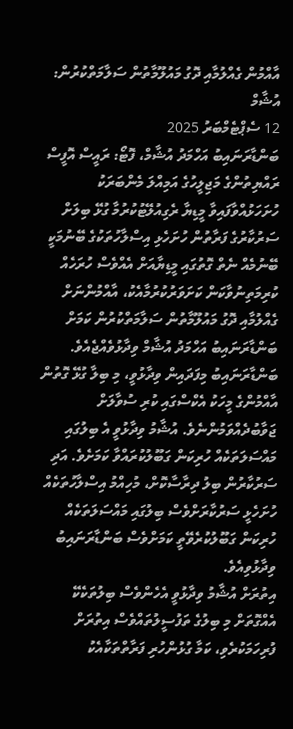އާއްމުން ގެއްލުމާއި ދޮގު މައުލޫމާތުން ސަލާމަތްކުރުން: އުޝާމް
12 ސެޕްޓެމްބަރު 2025
ބަންޑާރަނައިބު އަހްމަދު އުޝާމް، ފޮޓޯ: ރައީސް އޮފީސް
ރައްޔިތުންގެ މަޖިލީހުގެ އަމިއްލަ މެންބަރަކު ހުށަހަޅުއްވާފައިވާ މީޑިޔާ ރެގިއުލޭޓުކުރުމާ ގުޅޭ ބިލަށް ސަރުކާރުގެ ފަރާތުން ހުށަހެޅި އިސްލާހުތަކުގެ ބޭނުމަކީ ބޭނުމެއް ނެތް ގޮތުގައި މީޑިޔާއަށް އެއްވެސް ހުރަހެއް ކުރިމަތިނުވާކަން ކަށަވަރުކުރުމާއެކު، އާއްމުންނަށް ގެއްލުމާއި ދޮގު މައުލޫމާތުން ސަލާމަތްކުރުން ކަމަށް ބަންޑާރަނައިބު އަހްމަދު އުޝާމް ވިދާޅުވެއްޖެއެވެ.
ބަންޑާރަނައިބު މިފަދައިން ވިދާޅުވީ، މި ބިލާ ގުޅޭ ގޮތުން އާއްމުންގެ މީހަކު އެކްސްގައި ކުރި ސުވާލަށް ޖަވާބުދެއްވަމުންނެވެ. އުޝާމު ވިދާޅުވީ އެ ބިލުގައި މައްސަލަތަކެއް ހުރިކަން ގަބޫލުކުރައްވާ ކަމަށެވެ. އަދި ސަރުކާރުން ބިލު ދިރާސާކޮށް، މުހިއްމު އިސްލާހުތަކެއް ހުށަހެޅީ ސަރުކާރަށްވެސް ބިލުގައި މައްސަލަތަކެއް ހުރިކަން ގަބޫލުކުރެވޭތީ ކަމަށްވެސް ބަންޑާރަނައިބު ވިދާޅުވިއެވެ.
އިތުރަށް އުޝާމު ވިދާޅުވީ އެހެންވެސް ބިލުތަކެކޭ އެއްގޮތަށް މި ބިލުގެ ތަފުސީލުތައްވެސް އިތުރަށް ފުރިހަމަކުރެވި، ކަމާ ގުޅުންހުރި ފަރާތްތަކާއެކު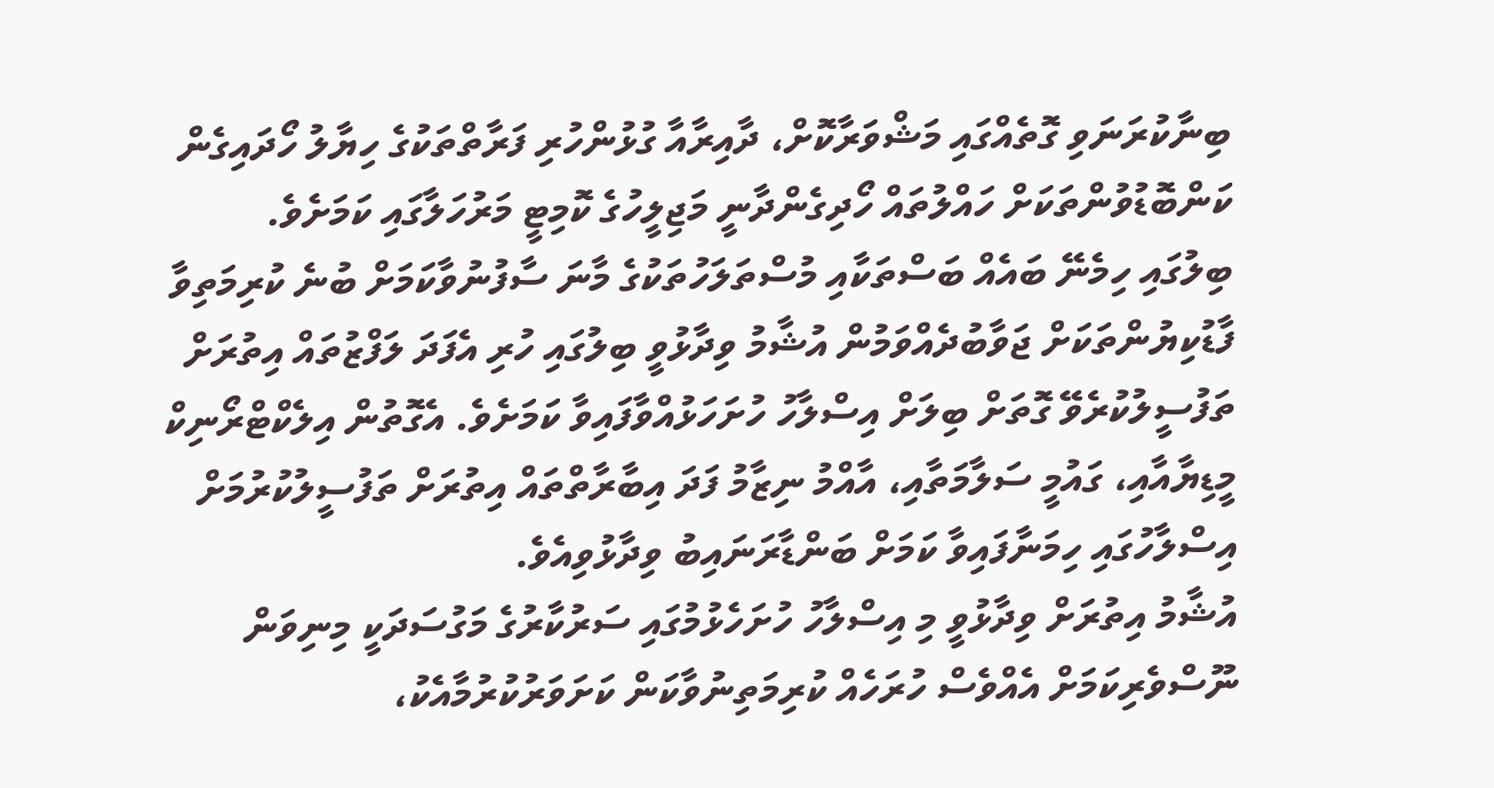ބިނާކުރަނަވި ގޮތެއްގައި މަޝްވަރާކޮށް، ދާއިރާއާ ގުޅުންހުރި ފަރާތްތަކުގެ ހިޔާލު ހޯދައިގެން ކަންބޮޑުވުންތަކަށް ހައްލުތައް ހޯދިގެންދާނީ މަޖިލީހުގެ ކޮމިޓީ މަރުހަލާގައި ކަމަށެވެ.
ބިލުގައި ހިމެނޭ ބައެއް ބަސްތަކާއި މުސްތަލަހުތަކުގެ މާނަ ސާފުނުވާކަމަށް ބުނެ ކުރިމަތިވާ ފާޑުކިޔުންތަކަށް ޖަވާބުދެއްވަމުން އުޝާމު ވިދާޅުވީ ބިލުގައި ހުރި އެފަދަ ލަފްޒުތައް އިތުރަށް ތަފުސީލުކުރެވޭ ގޮތަށް ބިލަށް އިސްލާހު ހުށަހަޅުއްވާފައިވާ ކަމަށެވެ. އެގޮތުން އިލެކްޓްރޯނިކް މީޑިޔާއާއި، ގައުމީ ސަލާމަތާއި، އާއްމު ނިޒާމު ފަދަ އިބާރާތްތައް އިތުރަށް ތަފުސީލުކުރުމަށް އިސްލާހުގައި ހިމަނާފައިވާ ކަމަށް ބަންޑާރަނައިބު ވިދާޅުވިއެވެ.
އުޝާމު އިތުރަށް ވިދާޅުވީ މި އިސްލާހު ހުށަހެޅުމުގައި ސަރުކާރުގެ މަގުސަދަކީ މިނިވަން ނޫސްވެރިކަމަށް އެއްވެސް ހުރަހެއް ކުރިމަތިނުވާކަން ކަށަވަރުކުރުމާއެކު،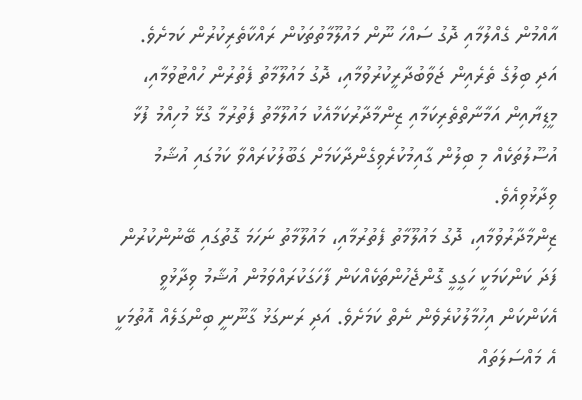އާއްމުން ގެއްލުމާއި ދޮގު ސައްހަ ނޫން މައުލޫމާތުތަކުން ރައްކާތެރިކުރުން ކަމށެވެ.
އަދި ބިލުގެ ތެރެއިން ޖަވާބުދާރީކުރުވުމާއި، ދޮގު މައުލޫމާތު ފެތުރުން ހުއްޓުވުމާއި، މީޑިޔާއިން އަމާނާތްތެރިކަމާއި ޒިންމާދާރުކަމާއެކު މައުލޫމާތު ފެތުރުމާ ގުޅޭ މުހިއްމު ފުޅާ އުސޫލުތަކެއް މި ބިލުން ގާއިމުކުރެވިގެންދާކަމަށް ގަބޫލުކުރައްވާ ކަމުގައި އުޝާމު ވިދާޅުވިއެވެ.
ޒިންމާދާރުވުމާއި، ދޮގު މައުލޫމާތު ފެތުރުމާއި، މައުލޫމާތު ނަހަމަ ގޮތުގައި ބޭނުންކުރުން ފަދަ ކަންކަމަކީ ހަގީގީ ގޮންޖެހުންތަކެއްކަން ފާހަގަކުރައްވަމުން އުޝާމު ވިދާޅުވީ އެކަންކަން އިހުމާލުކުރެވެން ނެތް ކަމަށެވެ. އަދި ރަނގަޅު ގާނޫނީ ބިންގަލެއް އޮތުމަކީ އެ މައްސަލަތައް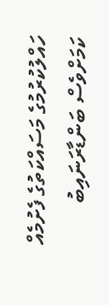ހައްލުކުރުމުގެ މަސައްކަތުގެ ފެށުމެއް ކަމަށްވެސް ބަންޑާރަނައިބު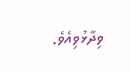ވިދާޅުވިއެވެ.